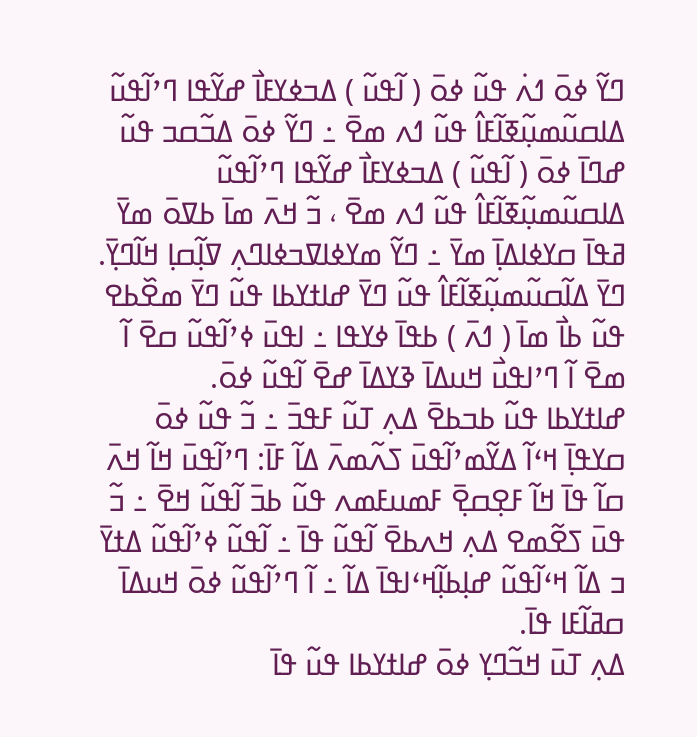ߣߌ߬ ߦߋ߫ ߗߍ߭ ߟߎ߬ ߦߋ߫ ( ߊ߬ߟߎ߬ ) ߡߏߦߌߓߊ߯ ߝߌ߬ߟߊ ߣߴߊ߬ߟߎ߬ ߡߊߛߎ߬ߘߎ߲߬ߧߊ߬ߓߊ߮ ߟߎ߬ ߗߍ ߘߐ߫ ߸ ߣߌ߬ ߦߋ߫ ߡߏ߬ߛߏ ߟߎ߬ ߝߣߊ߫ ߦߋ߫ ( ߊ߬ߟߎ߬ ) ߡߏߦߌߓߊ߯ ߝߌ߬ߟߊ ߣߴߊ߬ߟߎ߬ ߡߊߛߎ߬ߘߎ߲߬ߧߊ߬ߓߊ߮ ߟߎ߬ ߗߍ ߘߐ߫ ، ߏ߬ ߞߍ߫ ߘߊ߫ ߕߜߋ߫ ߘߌ߫ ߥߟߊ߫ ߛߌߦߊߡߊ߲߫ ߘߌ߫ ߸ ߣߌ߬ ߘߌߦߊߜߏߦߊߣߍ߲ ߜߊ߲߬ߛߊ߲ ߞߊ߬ߣߌ߲߫.
ߣߌ߫ ߡߊ߬ߛߎ߬ߘߎ߲߬ߧߊ߬ߓߊ߮ ߟߎ߬ ߣߌ߫ ߝߊߙߌߕߊ ߟߎ߬ ߣߌ߫ ߘߐ߰ߕߐ ߟߎ߬ ߕߊ߯ ߘߊ߫ ( ߗߍ߫ ) ߕߟߊ߫ ߦߌߟߊ ߸ ߊߟߎ߫ ߦߴߊ߬ߟߎ߬ ߛߐ߫ ߊ߬ ߘߐ߫ ߊ߬ ߣߴߊߟߎ߯ ߞߎߡߊ߫ ߢߌߡߊ߫ ߝߐ߫ ߊ߬ߟߎ߬ ߦߋ߫.
ߝߊߙߌߕߊ ߟߎ߬ ߕߏߕߐ߫ ߡߍ߲ ߠߎ߬ ߓߟߏ߫ ߸ ߏ߬ ߟߎ߬ ߦߋ߫ ߛߌߟߊ߲߫ ߞߵߊ߬ ߡߌ߬ߘߴߊ߬ߟߎ߫ ߖߍ߬ߘߍ߫ ߡߊ߬ ߓߊ߫: ߣߴߊ߬ߟߎ߫ ߞߊ߬ ߞߍ߫ ߛߊ߬ ߟߊ߫ ߞߊ߬ ߓߐ߲ߛߐ߲߫ ߓߘߎߓߘߍ ߟߎ߬ ߕߏ߫ ߊ߬ߟߎ߬ ߞߐ߫ ߸ ߏ߬ ߟߎ߫ ߖߐ߬ߘߐ ߡߍ߲ ߞߍߕߐ߫ ߊ߬ߟߎ߬ ߟߊ߫ ߸ ߊ߬ߟߎ߬ ߦߴߊ߬ߟߎ߬ ߡߙߌ߫ ߏ ߡߊ߬ ߞߵߊ߬ߟߎ߬ ߝߊ߲ߕߊ߲߬ߞߵߊߟߊ߫ ߡߊ߬ ߸ ߊ߬ ߣߴߊ߬ߟߎ߬ ߦߋ߫ ߞߎߡߊ߫ ߛߥߊ߬ߓߊ ߟߊ߫.
ߡߍ߲ ߠߎ߫ ߞߏ߬ߣߌ߲ ߦߋ߫ ߝߊߙߌߕߊ ߟߎ߬ ߟߊ߫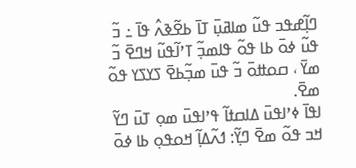ߣߊ߲߬ߝߟߏ ߟߎ߬ ߘߊߥߎ߲߫ ߠߊ߫ ߕߐ߬ߢߍ߮ ߟߊ߫ ߸ ߏ߬ ߟߎ߬ ߦߋ߫ ߕߊ ߟߋ߬ ߟߊߘߏ߲߬ ߠߴߊ߬ߟߎ߬ ߞߣߐ߫ ߏ߬ ߘߌ߫ ، ߛߋߚߋ߫ ߏ߬ ߟߎ߫ ߘߏ߲߬ߕߐ߫ ߖߌߖߌ ߟߋ߬ ߘߐ߫.
ߊߟߊ߫ ߦߴߊߟߎ߫ ߡߊߛߙߊ߬ ߟߴߊߟߎ߫ ߘߋ߲ ߠߎ߫ ߣߌ߬ ߞߏ ߟߋ߬ ߘߐ߫ ߣߌ߲߬: ߗߍ߬ߡߊ߲߬ ߞߋߟߋ߲ ߕߊ ߦߋ߫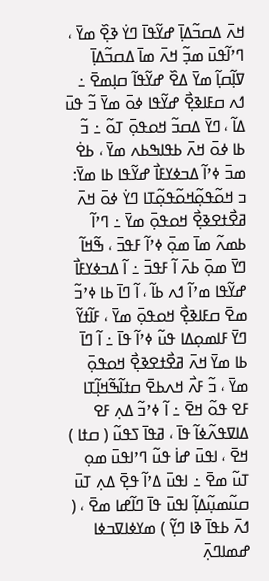ߞߍ߫ ߡߛߏ߬ߡߊ߲߫ ߝߌ߬ߟߊ߫ ߣߌ߭ ߢߐ߲߰ ߘߌ߫ ، ߣߴߊ߬ߟߎ߫ ߘߏ߲߬ ߞߍ߫ ߘߊ߫ ߡߛߏ߬ߡߊ߲߫ ߜߊ߲߬ߛߊ߲߬ ߘߌ߫ ߡߐ߰ ߝߌ߬ߟߊ߬ ߛߊ߲ߘߐ߫ ߸ ߗߍ ߛߓߊߢߐ߲߯ ߝߌ߬ߟߊ ߦߋ߫ ߘߌ߫ ߏ߬ ߟߎ߫ ߡߊ߬ ، ߣߌ߫ ߡߛߏ߬ ߞߋߟߋ߲߫ ߠߋ߬ ߸ ߏ߬ ߕߊ ߦߋ߫ ߞߍ߫ ߕߟߊߒߕߍ ߘߌ߫ ، ߕߐ߭ ߘߏ߫ ߦߴߊ߬ ߡߏߦߌߓߊ߯ ߝߌ߬ߟߊ ߕߊ ߘߌ߫: ߏ ߞߋ߬ߟߋ߲߬ߞߋ߬ߟߋ߲߬ߠߊ ߣߌ߭ ߦߋ߫ ߞߍ߫ ߥߐ߯ߙߐߢߐ߲߯ ߞߋߟߋ߲߫ ߘߌ߫ ߸ ߣߴߊ߬ ߕߘߍ߬ ߘߊ߫ ߘߋ߲߫ ߦߴߊ߬ ߓߟߏ߫ ، ߒ߬ߞߊ߬ ߣߌ߫ ߘߋ߲߫ ߕߍ߫ ߊ߬ ߓߟߏ߫ ߸ ߊ߬ ߡߏߦߌߓߊ߯ ߝߌ߬ߟߊ ߘߴߊ߬ ߗߍ ߕߊ߬ ، ߊ߬ ߣߊ߫ ߕߊ ߦߴߏ߬ ߘߐ߫ ߛߓߊߢߐ߲߯ ߞߋߟߋ߲߫ ߘߌ߫ ، ߓߊ߬ߙߌ߬ ߣߌ߫ ߓߊߘߋ߲ߡߊ ߟߎ߬ ߦߴߊ߬ ߟߊ߫ ߸ ߊ߬ ߣߊ߫ ߕߊ ߘߌ߫ ߞߍ߫ ߥߐ߯ߙߐߢߐ߲߯ ߞߋߟߋ߲߫ ߘߌ߫ ، ߏ߬ ߓߍ߯ ߞߍߕߐ߫ ߛߙߊ߬ߒ߬ߞߊ߲߬ߠߊ ߓߐ ߟߋ߬ ߞߐ߫ ߸ ߊ߬ ߦߴߏ߬ ߡߍ߲ ߓߐ ߡߊߜߟߍ߬ߦߊ߬ ߟߊ߫ ، ߥߟߊ߫ ߖߟߎ߬ ( ߛߙߊ ) ߞߐ߫ ، ߊߟߎ߫ ߝߊ߭ ߟߎ߬ ߣߴߊߟߎ߫ ߘߋ߲ ߠߎ߬ ߘߐ߫ ߸ ߊߟߎ߫ ߡߴߊ߬ ߟߐ߲߫ ߡߍ߲ ߠߎ߫ ߛߎ߬ߘߎ߲߬ߡߊ߲߬ ߊߟߎ߫ ߟߊ߫ ߣߊ߬ߝߊ ߘߐ߫ ، ( ߗߍ߫ ߕߟߊ߫ ߢߊ ߣߌ߲߬ ) ߘߌߦߊߜߏߦߊ ߝߘߊߣߍ߲߫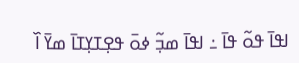ߊߟߊ߫ ߟߋ߬ ߟߊ߫ ߸ ߊߟߊ߫ ߘߏ߲߬ ߦߋ߫ ߟߐ߲ߠߌ߲ߠߊ߫ ߘߌ߫ ߊ߰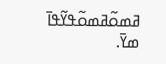ߥߘߋ߬ߥߘߋ߬ߟߌ߬ߟߊ߫ ߘߌ߫.